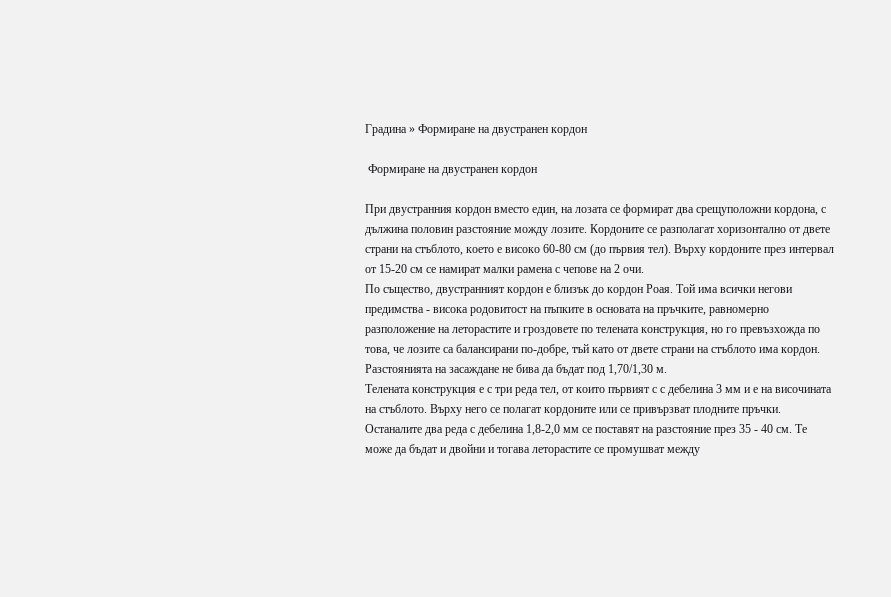Градина » Формиране на двустранен кордон

 Формиране на двустранен кордон

При двустранния кордон вместо един, на лозата се формират два срещуположни кордона, с дължина половин разстояние можду лозите. Кордоните се разполагат хоризонтално от двете страни на стъблото, което е високо 60-80 см (до първия тел). Върху кордоните през интервал от 15-20 см се намират малки рамена с чепове на 2 очи.
По същество, двустранният кордон е близък до кордон Роая. Той има всички негови предимства - висока родовитост на пъпките в основата на пръчките, равномерно разположение на леторастите и гроздовете по телената конструкция, но го превъзхожда по това, че лозите са балансирани по-добре, тъй като от двете страни на стъблото има кордон. Разстоянията на засаждане не бива да бъдат под 1,70/1,30 м.
Телената конструкция е с три реда тел, от които първият с с дебелина 3 мм и е на височината на стъблото. Върху него се полагат кордоните или се привързват плодните пръчки. Останалите два реда с дебелина 1,8-2,0 мм се поставят на разстояние през 35 - 40 см. Те може да бъдат и двойни и тогава леторастите се промушват между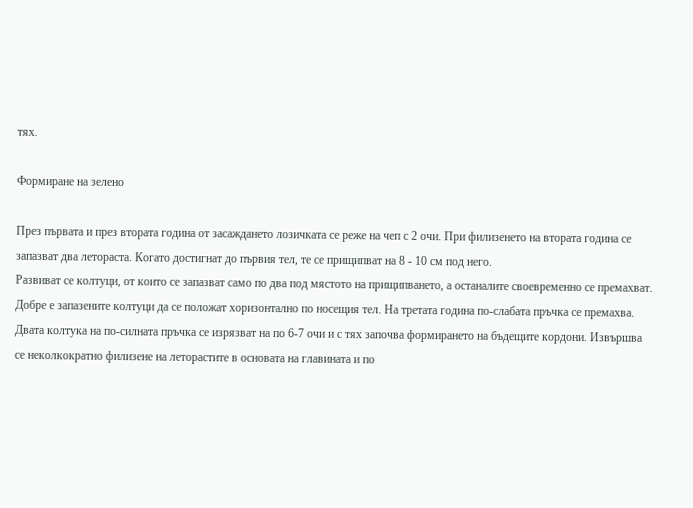тях.

Формиране на зелено

През първата и през втората година от засаждането лозичката се реже на чеп с 2 очи. При филизенето на втората година се запазват два летораста. Когато достигнат до първия тел, те се прищипват на 8 - 10 см под него.
Развиват се колтуци, от които се запазват само по два под мястото на прищипването, а останалите своевременно се премахват. Добре е запазените колтуци да се положат хоризонтално по носещия тел. На третата година по-слабата пръчка се премахва. Двата колтука на по-силната пръчка се изрязват на по 6-7 очи и с тях започва формирането на бъдещите кордони. Извършва се неколкократно филизене на леторастите в основата на главината и по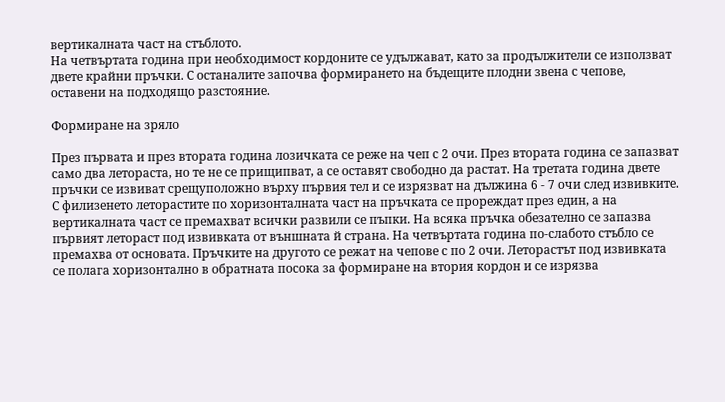вертикалната част на стъблото.
На четвъртата година при необходимост кордоните се удължават, като за продължители се използват двете крайни пръчки. С останалите започва формирането на бъдещите плодни звена с чепове, оставени на подходящо разстояние.

Формиране на зряло

През първата и през втората година лозичката се реже на чеп с 2 очи. През втората година се запазват само два летораста, но те не се прищипват, а се оставят свободно да растат. На третата година двете пръчки се извиват срещуположно върху първия тел и се изрязват на дължина 6 - 7 очи след извивките. С филизенето леторастите по хоризонталната част на пръчката се прореждат през един, а на вертикалната част се премахват всички развили се пъпки. На всяка пръчка обезателно се запазва първият летораст под извивката от външната й страна. На четвъртата година по-слабото стъбло се премахва от основата. Пръчките на другото се режат на чепове с по 2 очи. Леторастът под извивката се полага хоризонтално в обратната посока за формиране на втория кордон и се изрязва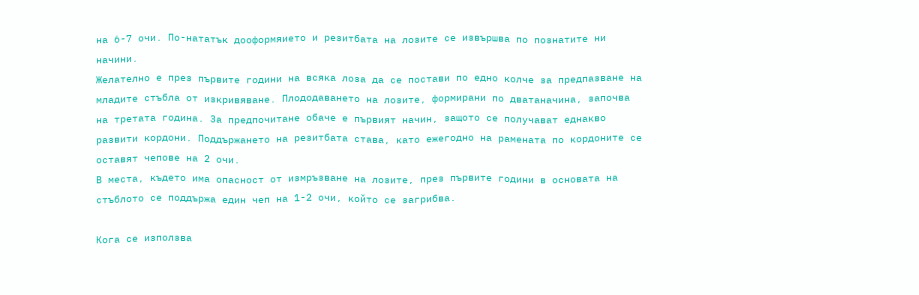на 6-7 очи. По-нататък дооформяието и резитбата на лозите се извършва по познатите ни начини.
Желателно е през първите години на всяка лоза да се постави по едно колче за предпазване на младите стъбла от изкривяване. Плододаването на лозите, формирани по дватаначина, започва на третата година. За предпочитане обаче е първият начин, защото се получават еднакво развити кордони. Поддържането на резитбата става, като ежегодно на рамената по кордоните се оставят чепове на 2 очи.
В места, където има опасност от измръзване на лозите, през първите години в основата на стъблото се поддържа един чеп на 1-2 очи, който се загрибва.

Кога се използва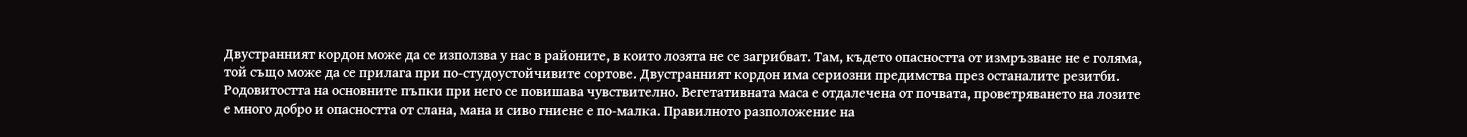Двустранният кордон може да се използва у нас в районите, в които лозята не се загрибват. Там, където опасността от измръзване не е голяма, той също може да се прилага при по-студоустойчивите сортове. Двустранният кордон има сериозни предимства през останалите резитби. Родовитостта на основните пъпки при него се повишава чувствително. Вегетативната маса е отдалечена от почвата, проветряването на лозите е много добро и опасността от слана, мана и сиво гниене е по-малка. Правилното разположение на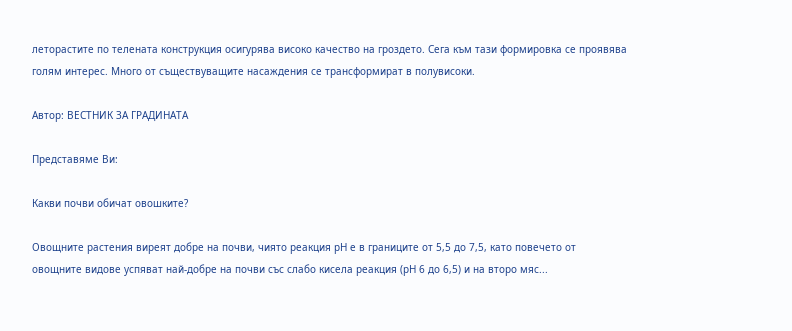леторастите по телената конструкция осигурява високо качество на гроздето. Сега към тази формировка се проявява голям интерес. Много от съществуващите насаждения се трансформират в полувисоки.

Автор: ВЕСТНИК ЗА ГРАДИНАТА

Представяме Ви:

Какви почви обичат овошките?

Овощните растения виреят добре на почви, чиято реакция рН е в границите от 5,5 до 7,5, като повечето от овощните видове успяват най-добре на почви със слабо кисела реакция (рН 6 до 6,5) и на второ мяс...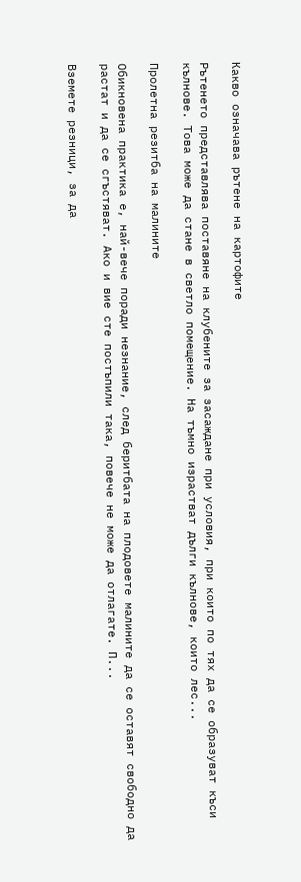Какво означава рътене на картофите

Рътенето представлява поставяне на клубените за засаждане при условия, при които по тях да се образуват къси кълнове. Това може да стане в светло помещение. На тъмно израстват дълги кълнове, които лес...

Пролетна резитба на малините

Обикновена практика е, най-вече поради незнание, след беритбата на плодовете малините да се оставят свободно да растат и да се сгъстяват. Ако и вие сте постъпили така, повече не може да отлагате. П...

Вземете резници, за да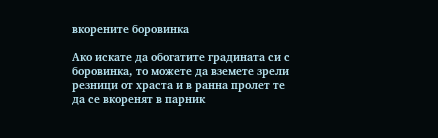вкорените боровинка

Ако искате да обогатите градината си с боровинка, то можете да вземете зрели резници от храста и в ранна пролет те да се вкоренят в парник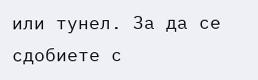или тунел. За да се сдобиете с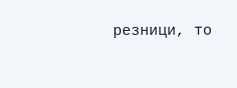резници, то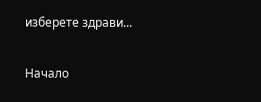изберете здрави...

Начало